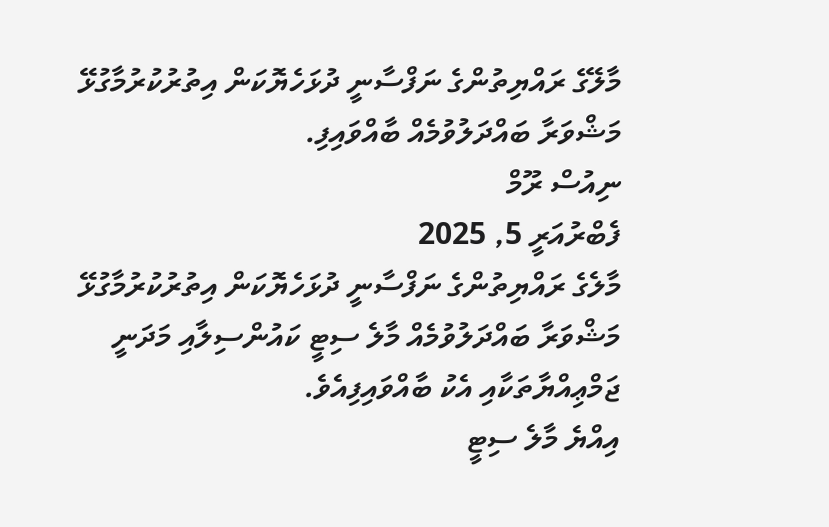މާލޭގެ ރައްޔިތުންގެ ނަފްސާނީ ދުޅަހެޔޮކަން އިތުރުކުރުމާގުޅޭ މަޝްވަރާ ބައްދަލުވުމެއް ބާއްވައިފި.
ނިއުސް ރޫމް
ފެބްރުއަރީ 5, 2025
މާލެގެ ރައްޔިތުންގެ ނަފްސާނީ ދުޅަހެޔޮކަން އިތުރުކުރުމާގުޅޭ މަޝްވަރާ ބައްދަލުވުމެއް މާލެ ސިޓީ ކައުންސިލާއި މަދަނީ ޖަމްޢިއްޔާތަކާއި އެކު ބާއްވައިފިއެވެ.
އިއްޔެ މާލެ ސިޓީ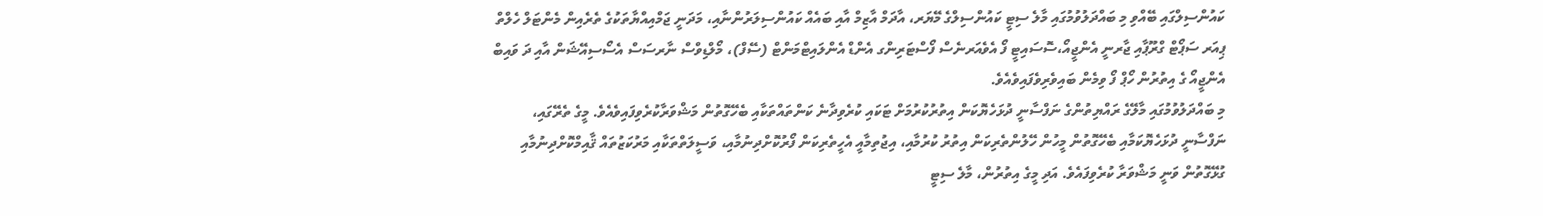ކައުންސިލްގައި ބޭއްވި މި ބައްދަލުވުމުގައި މާލެ ސިޓީ ކައުންސިލްގެ މޭޔަރ، އާދަމް އާޒިމް އާއި ބައެއް ކައުންސިލަރުންނާއި، މަދަނީ ޖަމްއިއްޔާތަކުގެ ތެރެއިން މެންޓަލް ހެލްތް ޕިއަރ ސަޕޯޓް ގްރޫޕާއި ޖާރނީ އެންޖީއޯ،ސޮސައިޓީ ފޯ އެވެއަރނެސް ފޯސްޓަރިންގ އެންޑް އެންލައިޓްމަންޓް (ސޭފް)، މޯލްޑިވްސް ނާރސަސް އެސޯސިއޭޝަން އާއި ދަ ވައިބް އެންޖީއޯ ގެ އިތުރުން ހޯޕް ފޯ ވިމެން ބައިވެރިވެފައިވެއެވެ.
މި ބައްދަލުވުމުގައި މާލޭގެ ރައްޔިތުންގެ ނަފްސާނީ ދުޅަހެޔޮކަން އިތުރުކުރުމަށް ޓަކައި ކުރެވިދާނެ ކަންތައްތަކާއި ބެހޭގޮތުން މަޝްވަރާކުރެވިފައިވެއެވެ. މީގެ ތެރޭގައި، ނަފްސާނީ ދުޅަހެޔޮކަމާއި ބެހޭގޮތުން މީހުން ހޭލުންތެރިކަން އިތުރު ކުރުމާއި، އިޖުތިމާއީ އެހީތެރިކަން ފޯރުކޮށްދިނުމާއި، ވަސީލަތްތަކާއި މަރުކަޒުތައް ޤާއިމްކޮށްދިނުމާއި ގުޅޭގޮތުން ވަނީ މަޝްވަރާ ކުރެވިފައެވެ. އަދި މީގެ އިތުރުން، މާލެ ސިޓީ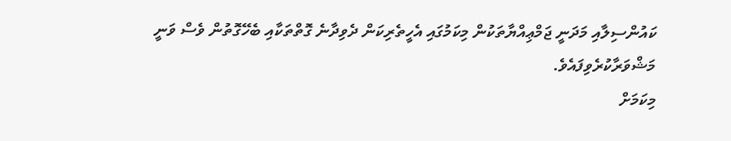ކައުންސިލާއި މަދަނީ ޖަމްޢިއްޔާތަކުން މިކަމުގައި އެހީތެރިކަން ދެވިދާނެ ގޮތްތަކާއި ބެހޭގޮތުން ވެސް ވަނީ މަޝްވަރާކުރެވިފައެވެ.
މިކަމަށް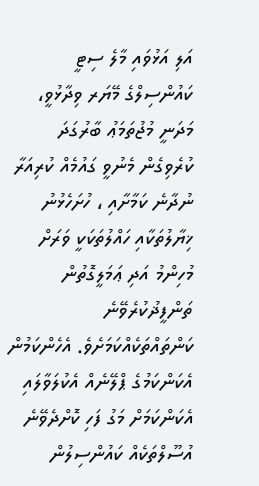އަލި އަޅުވައި މާލެ ސިޓީ ކައުންސިލްގެ މޭޔަރ ވިދާޅުވީ، މަދަނީ މުޖުތަމަޢު ބާރުގަދަ ކުރެވިގެން މެނުވީ ގައުމެއް ކުރިއަރާ ނުދާނެ ކަމާށާއި ، ހުށަހެޅުނު ޚިޔާލުތަކާއި ހައްލުތަކަކީ ވަރަށް މުހިންމު އަދި ޢަމަލީގޮތުން ތަންފީޛުކުރެވޭނެ ކަންތައްތަކެއްކަމަށެވެ. އެހެންކަމުން އެކަންކަމުގެ ޕްލޭނެއް އެކުލަވާލައި އެކަންކަމަށް މަގު ފަހި ކޮށްދެވޭނެ އުސޫލްތަކެއް ކައުންސިލުން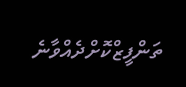ތަންފީޒްކޮށްދެއްވާނެ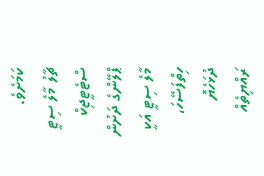ކަމަށެވެ.
ޗާލު މާލެ ސިޓީ ސްޓެޓީޖިކް ޕްލޭންގެ ދަށުން މާލެ ސިޓީ އަކީ ހިތްފަސޭހަ، ދުޅަހެޔޮ ރައްޔިތެއް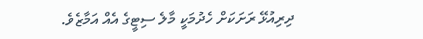ދިރިއުޅޭ ރަށަކަށް ހެދުމަކީ މާލެ ސިޓީގެ އެއް އަމާޒެވެ.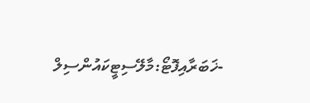-ޚަބަރާއިފޮޓޯ:މާލޭސިޓީކައުންސިލް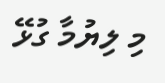މި ލިޔުމާ ގުޅޭ